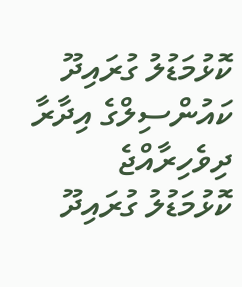ކޮޅުމަޑުލު ގުރައިދޫ ކައުންސިލްގެ އިދާރާ
ދިވެހިރާއްޖެ
ކޮޅުމަޑުލު ގުރައިދޫ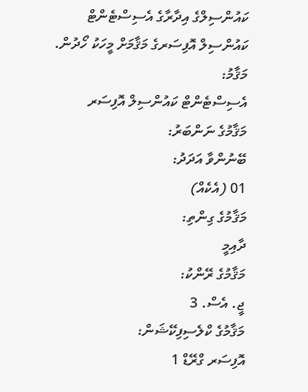ކައުންސިލްގެ އިދާރާގެ އެސިސްޓެންޓް ކައުންސިލް އޮފިސަރގެ މަޤާމަށް މީހަކު ހޯދުން.
މަޤާމު:
އެސިސްޓެންޓް ކައުންސިލް އޮފިސަރ
މަޤާމުގެ ނަންބަރު:
ބޭނުންވާ އަދަދު:
01 (އެކެއް)
މަޤާމުގެ ގިންތި:
ދާއިމީ
މަޤާމުގެ ރޭންކު:
ޖީ. އެސް. 3
މަޤާމުގެ ކްލެސިފިކޭޝަން:
އޮފިސަރ ގްރޭޑް 1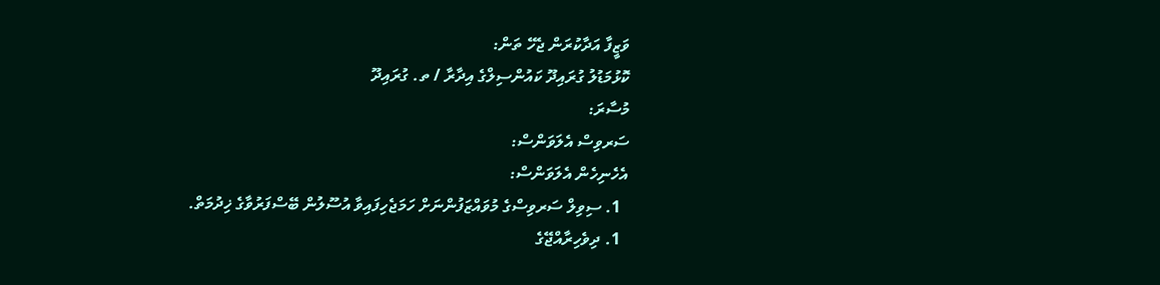ވަޒީފާ އަދާކުރަން ޖެހޭ ތަން:
ކޮޅުމަޑުލު ގުރައިދޫ ކައުންސިލްގެ އިދާރާ / ތ. ގުރައިދޫ
މުސާރަ:
ސަރވިސް އެލަވަންސް:
އެހެނިހެން އެލަވަންސް:
  1. ސިވިލް ސަރވިސްގެ މުވައްޒަފުންނަށް ހަމަޖެހިފައިވާ އުސޫލުން ބޭސްފަރުވާގެ ޚިދުމަތް.
  1. ދިވެހިރާއްޖޭގެ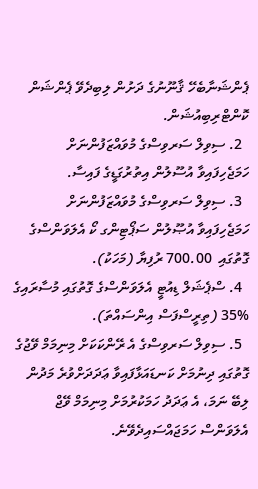ޕެންޝަނާބެހޭ ޤާނޫނުގެ ދަށުން ލިބިދެވޭ ޕެންޝަން ކޮންޓްރިބިއުޝަން.
  2. ސިވިލް ސަރވިސްގެ މުވައްޒަފުންނަށް ހަމަޖެހިފައިވާ އުސޫލުން އިތުރުގަޑީގެ ފައިސާ.
  3. ސިވިލް ސަރވިސްގެ މުވައްޒަފުންނަށް ހަމަޖެހިފައިވާ އުޞޫލުން ސަޕޯޓިންގ ކޯ އެލަވަންސްގެ ގޮތުގައި  700.00 ރުފިޔާ (މަހަކު).
  4. ސްޕެޝަލް ޑިއުޓީ އެލަވަންސްގެ ގޮތުގައި މުސާރައިގެ %35 (ތިރީސްފަސް އިންސައްތަ).
  5. ސިވިލް ސަރވިސްގެ އެ ރޭންކަކަށް މިނިމަމް ވޭޖުގެ ގޮތުގައި ދިނުމަށް ކަނޑައަޅާފައިވާ ޢަދަދަށްވުރެ މަދުން ލިބޭ ނަމަ، އެ ޢަދަދު ހަމަކުރުމަށް މިނިމަމް ވޭޖް އެލަވަންސް ހަމަޖައްސައިދެވޭނެ.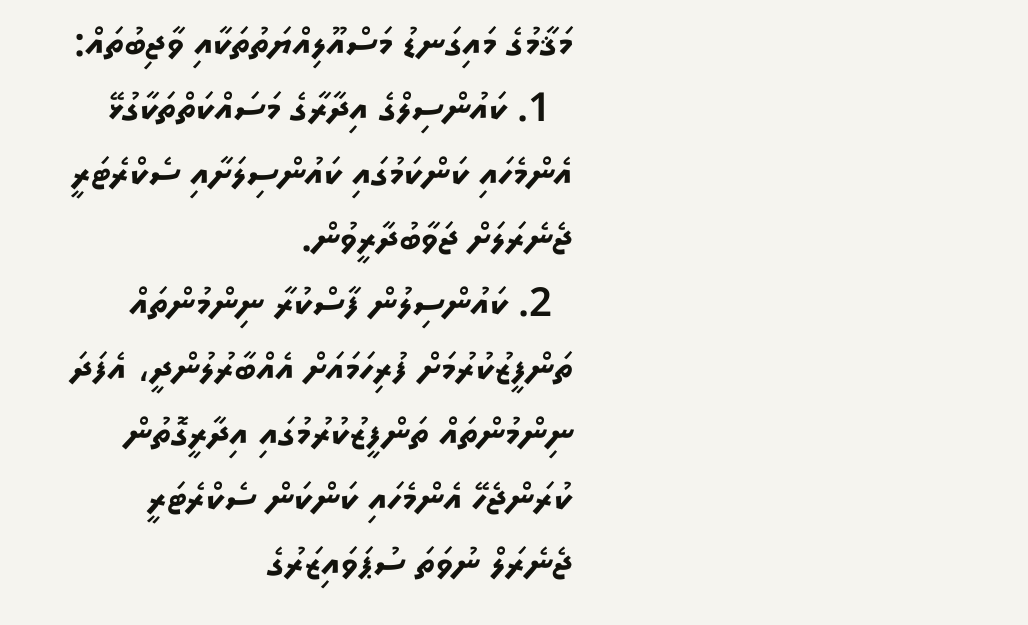މަޤާމުގެ މައިގަނޑު މަސްއޫލިއްޔަތުތަކާއި ވާޖިބުތައް:
  1. ކައުންސިލްގެ އިދާރާގެ މަސައްކަތްތަކާގުޅޭ އެންމެހައި ކަންކަމުގައި ކައުންސިލަށާއި ސެކްރެޓަރީ ޖެނެރަލަށް ޖަވާބުދާރީވުން.
  2. ކައުންސިލުން ފާސްކުރާ ނިންމުންތައް ތަންފީޒުކުރުމަށް ފުރިހަމައަށް އެއްބާރުލުންދީ، އެފަދަ ނިންމުންތައް ތަންފީޒުކުރުމުގައި އިދާރީގޮތުން ކުރަންޖެހޭ އެންމެހައި ކަންކަން ސެކްރެޓަރީ ޖެނެރަލް ނުވަތަ ސުޕަވައިޒަރުގެ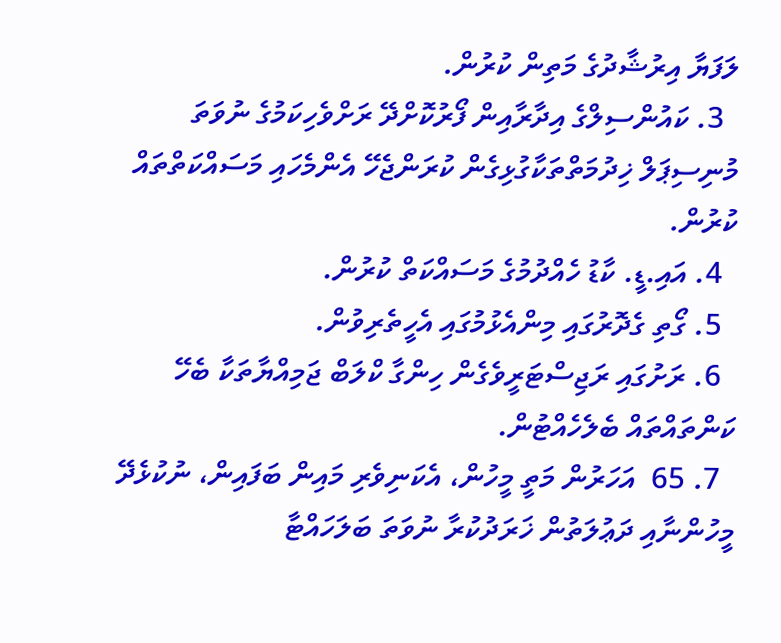ލަފަޔާ އިރުޝާދުގެ މަތިން ކުރުން.
  3. ކައުންސިލްގެ އިދާރާއިން ފޯރުކޮށްދޭ ރަށްވެހިކަމުގެ ނުވަތަ މުނިސިޕަލް ޚިދުމަތްތަކާގުޅިގެން ކުރަންޖެހޭ އެންމެހައި މަސައްކަތްތައް ކުރުން.
  4. އައި.ޑީ. ކާޑު ހެއްދުމުގެ މަސައްކަތް ކުރުން.
  5. ގޯތި ގެދޮރުގައި މިންއެޅުމުގައި އެހީތެރިވުން.
  6. ރަށުގައި ރަޖިސްޓަރީވެގެން ހިންގާ ކްލަބް ޖަމިއްޔާތަކާ ބެހޭ ކަންތައްތައް ބެލެހެއްޓުން.
  7. 65  އަހަރުން މަތީ މީހުން، އެކަނިވެރި މައިން ބަފައިން، ނުކުޅެދޭ މީހުންނާއި ދަޢުލަތުން ޚަރަދުކުރާ ނުވަތަ ބަލަހައްޓާ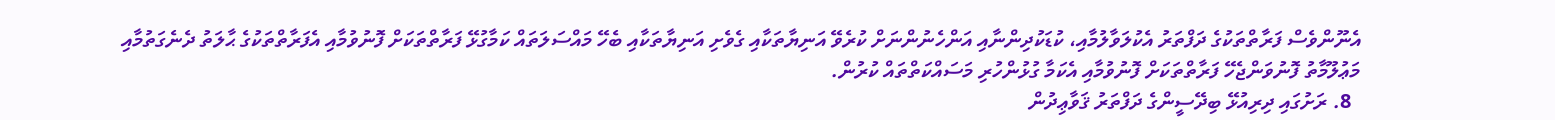އެނޫންވެސް ފަރާތްތަކުގެ ދަފްތަރު އެކުލަވާލުމާއި، ކުޑަކުދިންނާއި އަންހެނުންނަށް ކުރެވޭ އަނިޔާތަކާއި ގެވެށި އަނިޔާތަކާއި ބެހޭ މައްސަލަތައް ކަމާގުޅޭ ފަރާތްތަކަށް ފޮނުވުމާއި އެފަރާތްތަކުގެ ޙާލަތު ދެނެގަތުމާއި މަޢުލޫމާތު ފޮނުވަންޖެހޭ ފަރާތްތަކަށް ފޮނުވުމާއި އެކަމާ ގުޅުންހުރި މަސައްކަތްތައް ކުރުން.
  8. ރަށުގައި ދިރިއުޅޭ ބިދޭސީންގެ ދަފްތަރު ޤަވާޢިދުން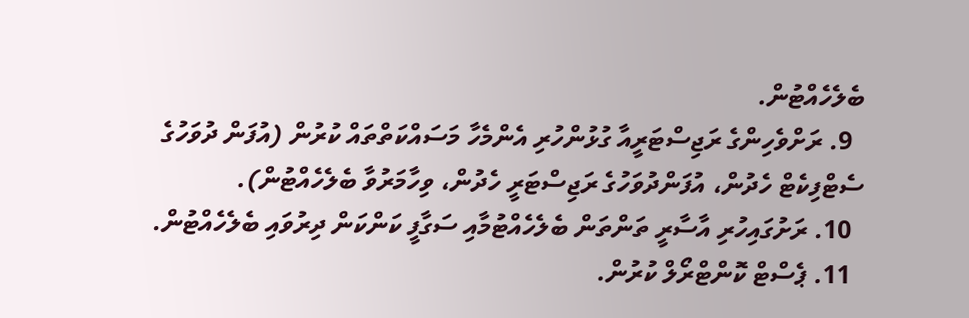ބެލެހެއްޓުން.
  9. ރަށްވެހިންގެ ރަޖިސްޓަރީއާ ގުޅުންހުރި އެންމެހާ މަސައްކަތްތައް ކުރުން (އުފަން ދުވަހުގެ ސެޓްފިކެޓް ހެދުން، އުފަންދުވަހުގެ ރަޖިސްޓަރީ ހެދުން، ވިހާމަރުވާ ބެލެހެއްޓުން).
  10. ރަށުގައިހުރި އާސާރީ ތަންތަން ބެލެހެއްޓުމާއި ސަގާފީ ކަންކަން ދިރުވައި ބެލެހެއްޓުން.
  11. ޕެސްޓް ކޮންޓްރޯލް ކުރުން.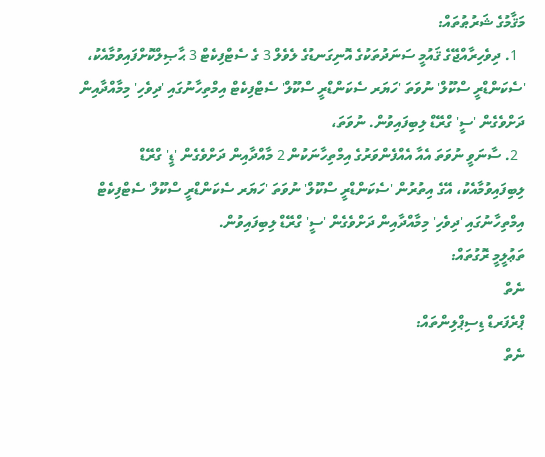މަޤާމުގެ ޝަރުޠުތައް:
  1. ދިވެހިރާއްޖޭގެ ޤައުމީ ސަނަދުތަކުގެ އޮނިގަނޑުގެ ލެވެލް 3 ގެ ސެޓްފިކެޓް 3 ޙާޞިލްކޮށްފައިވުމާއެކު، 'ސެކަންޑްރީ ސްކޫލް' ނުވަތަ 'ހަޔަރ ސެކަންޑްރީ ސްކޫލް' ސެޓްފިކެޓް އިމްތިހާނުގައި 'ދިވެހި' މިމާއްދާއިން ދަށްވެގެން 'ސީ' ގްރޭޑް ލިބިފައިވުން. ނުވަތަ،
  2. ސާނަވީ ނުވަތަ އެއާ އެއްފެންވަރުގެ އިމްތިހާނަކުން 2 މާއްދާއިން ދަށްވެގެން 'ޑީ' ގްރޭޑް ލިބިފައިވުމާއެކު، އޭގެ އިތުރުން 'ސެކަންޑްރީ ސްކޫލް' ނުވަތަ 'ހަޔަރ ސެކަންޑްރީ ސްކޫލް' ސެޓްފިކެޓް އިމްތިހާނުގައި 'ދިވެހި' މިމާއްދާއިން ދަށްވެގެން 'ސީ' ގްރޭޑް ލިބިފައިވުން.
ތަޢުލީމީ ރޮގުތައް:
ނެތް
ޕްރެފަރޑް ޑިސިޕްލިންތައް:
ނެތް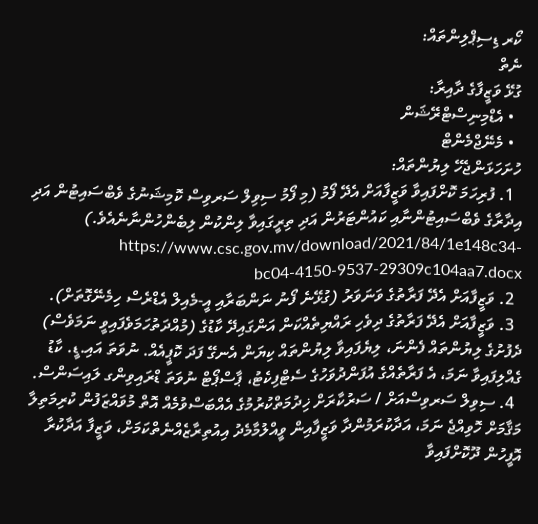ކޯރ ޑިސިޕްލިންތައް:
ނެތް
ގުޅޭ ވަޒީފާގެ ދާއިރާ:
  • އެޑްމިނިސްޓްރޭޝަން
  • މެނޭޖްމެންޓް
ހުށަހަޅަންޖެހޭ ލިޔުންތައް:
  1. ފުރިހަމަ ކޮށްފައިވާ ވަޒީފާއަށް އެދޭ ފޯމު (މި ފޯމު ސިވިލް ސަރވިސް ކޮމިޝަނުގެ ވެބްސައިޓުން އަދި އިދާރާގެ ވެބްސައިޓުންނާއި ކައުންޓަރުން އަދި ތިރީގައިވާ ލިންކުން ލިބެންހުންނާނެއެވެ.)  https://www.csc.gov.mv/download/2021/84/1e148c34-bc04-4150-9537-29309c104aa7.docx
  2. ވަޒީފާއަށް އެދޭ ފަރާތުގެ ވަނަވަރު (ގުޅޭނެ ފޯނު ނަންބަރާއި އީ-މެއިލް އެޑްރެސް ހިމެނޭގޮތަށް).
  3. ވަޒީފާއަށް އެދޭ ފަރާތުގެ ދިވެހި ރައްޔިތެއްކަން އަންގައިދޭ ކާޑުގެ (މުއްދަތުހަމަވެފައިވީ ނަމަވެސް) ދެފުށުގެ ލިޔުންތައް ފެންނަ، ލިޔެފައިވާ ލިޔުންތައް ކިޔަން އެނގޭ ފަދަ ކޮޕީއެއް. ނުވަތަ އައި.ޑީ. ކާޑު ގެއްލިފައިވާ ނަމަ، އެ ފަރާތެއްގެ އުފަންދުވަހުގެ ސެޓްފިކެޓު، ޕާސްޕޯޓް ނުވަތަ ޑްރައިވިންގ ލައިސަންސް.
  4. ސިވިލް ސަރވިސްއަށް / ސަރުކާރަށް ޚިދުމަތްކުރުމުގެ އެއްބަސްވުމެއް އޮތް މުވައްޒަފުން ކުރިމަތިލާ މަޤާމަށް ހޮވިއްޖެ ނަމަ، އަދާކުރަމުންދާ ވަޒީފާއިން ވީއްލުމާމެދު އިއުތިރާޒެއްނެތްކަމަށް، ވަޒީފާ އަދާކުރާ އޮފީހުން ދޫކޮށްފައިވާ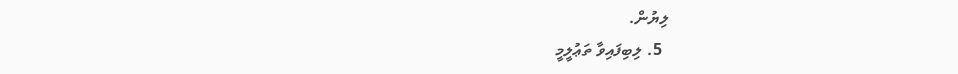ލިޔުން.
  5. ލިބިފައިވާ ތަޢުލީމީ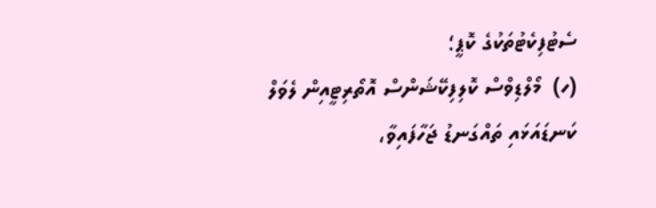ސެޓުފިކެޓުތަކުގެ ކޮޕީ؛
(ހ)  މޯލްޑިވްސް ކޮލިފިކޭޝަންސް އޮތޯރިޓީއިން ލެވަލް ކަނޑައަޅައި ތައްގަނޑު ޖަހާފައިވާ،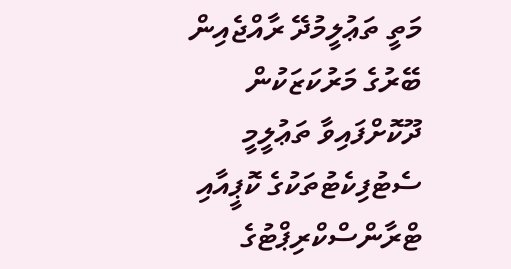މަތީ ތަޢުލީމުދޭ ރާއްޖެއިން ބޭރުގެ މަރުކަޒަކުން ދޫކޮށްފައިވާ ތަޢުލީމީ ސެޓުފިކެޓުތަކުގެ ކޮޕީއާއި ޓްރާންސްކްރިޕްޓުގެ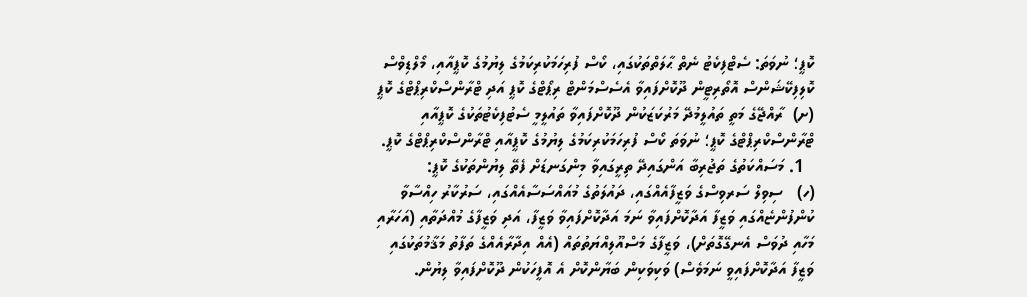ކޮޕީ؛ ނުވަތަ: ސެޓްފިކެޓު ނެތް ޙާލަތްތަކުގައި، ކޯސް ފުރިހަމަކުރިކަމުގެ ލިޔުމުގެ ކޮޕީއާއި، މޯލްޑިވްސް ކޮލިފިކޭޝަންސް އޮތޯރިޓީން ދޫކޮށްފައިވާ އެސެސްމަންޓް ރިޕޯޓްގެ ކޮޕީ އަދި ޓްރާންސްކްރިޕްޓްގެ ކޮޕީ
(ށ)  ރާއްޖޭގެ މަތީ ތައުލީމުދޭ މަރުކަޒަކުން ދޫކޮށްފައިވާ ތައުލީމީ ސެޓުފިކެޓުތަކުގެ ކޮޕީއާއި ޓްރާންސްކްރިޕްޓްގެ ކޮޕީ؛ ނުވަތަ ކޯސް ފުރިހަމަކުރިކަމުގެ ލިޔުމުގެ ކޮޕީއާއި ޓްރާންސްކްރިޕްޓްގެ ކޮޕީ.
  1. މަސައްކަތުގެ ތަޖުރިބާ އަންގައިދޭ ތިރީގައިވާ މިންގަނޑަށް ފެތޭ ލިޔުންތަކުގެ ކޮޕީ:
(ހ)   ސިވިލް ސަރވިސްގެ ވަޒީފާއެއްގައި، ދައުލަތުގެ މުއައްސަސާއެއްގައި، ސަރުކާރު ހިއްސާވާ ކުންފުންޏެއްގައި ވަޒީފާ އަދާކޮށްފައިވާ ނަމަ އަދާކޮށްފައިވާ ވަޒީފާ، އަދި ވަޒީފާގެ މުއްދަތާއި (އަހަރާއި މަހާއި ދުވަސް އެނގޭގޮތަށް)، ވަޒީފާގެ މަސްއޫލިއްޔަތުތައް (އެއް އިދާރާއެއްގެ ތަފާތު މަޤާމުތަކުގައި ވަޒީފާ އަދާކޮށްފައިވީ ނަމަވެސް) ވަކިވަކިން ބަޔާންކޮށް އެ އޮފީހަކުން ދޫކޮށްފައިވާ ލިޔުން.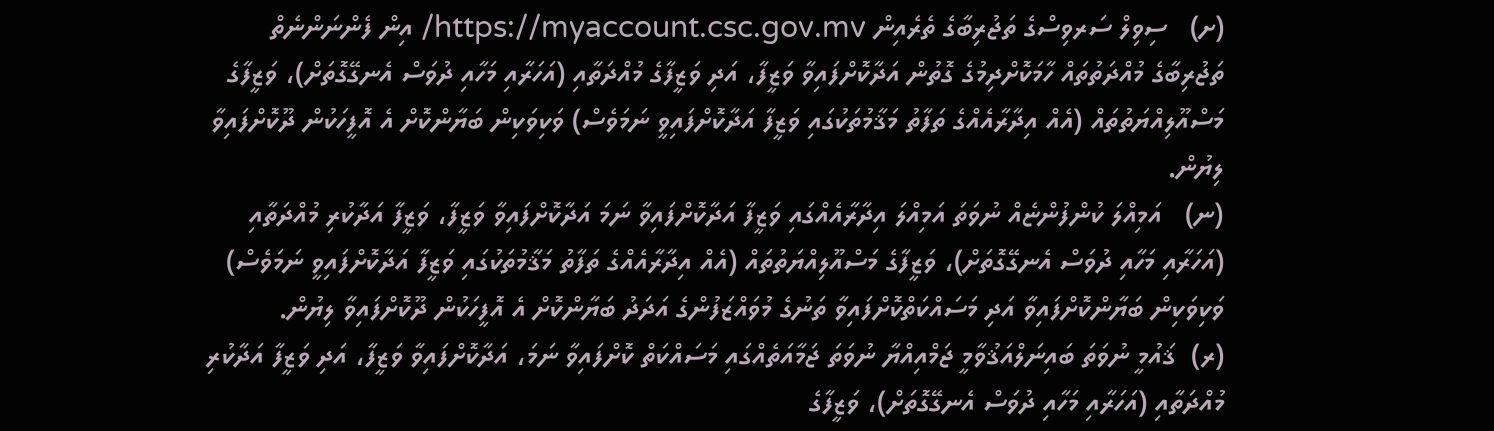(ށ)   ސިވިލް ސަރވިސްގެ ތަޖުރިބާގެ ތެރެއިން https://myaccount.csc.gov.mv/ އިން ފެންނަންނެތް ތަޖުރިބާގެ މުއްދަތުތައް ހާމަކޮށްދިމުގެ ގޮތުން އަދާކޮށްފައިވާ ވަޒީފާ، އަދި ވަޒީފާގެ މުއްދަތާއި (އަހަރާއި މަހާއި ދުވަސް އެނގޭގޮތަށް)، ވަޒީފާގެ މަސްއޫލިއްޔަތުތައް (އެއް އިދާރާއެއްގެ ތަފާތު މަޤާމުތަކުގައި ވަޒީފާ އަދާކޮށްފައިވީ ނަމަވެސް) ވަކިވަކިން ބަޔާންކޮށް އެ އޮފީހަކުން ދޫކޮށްފައިވާ ލިޔުން.
(ނ)   އަމިއްލަ ކުންފުންޏެއް ނުވަތަ އަމިއްލަ އިދާރާއެއްގައި ވަޒީފާ އަދާކޮށްފައިވާ ނަމަ އަދާކޮށްފައިވާ ވަޒީފާ، ވަޒީފާ އަދާކުރި މުއްދަތާއި (އަހަރާއި މަހާއި ދުވަސް އެނގޭގޮތަށް)، ވަޒީފާގެ މަސްއޫލިއްޔަތުތައް (އެއް އިދާރާއެއްގެ ތަފާތު މަޤާމުތަކުގައި ވަޒީފާ އަދާކޮށްފައިވީ ނަމަވެސް) ވަކިވަކިން ބަޔާންކޮށްފައިވާ އަދި މަސައްކަތްކޮށްފައިވާ ތަނުގެ މުވައްޒަފުންގެ އަދަދު ބަޔާންކޮށް އެ އޮފީހަކުން ދޫކޮށްފައިވާ ލިޔުން.
(ރ)  ޤައުމީ ނުވަތަ ބައިނަލްއަޤުވާމީ ޖަމްއިއްޔާ ނުވަތަ ޖަމާއަތެއްގައި މަސައްކަތް ކޮށްފައިވާ ނަމަ، އަދާކޮށްފައިވާ ވަޒީފާ، އަދި ވަޒީފާ އަދާކުރި މުއްދަތާއި (އަހަރާއި މަހާއި ދުވަސް އެނގޭގޮތަށް)، ވަޒީފާގެ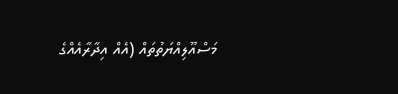މަސްއޫލިއްޔަތުތައް (އެއް އިދާރާއެއްގެ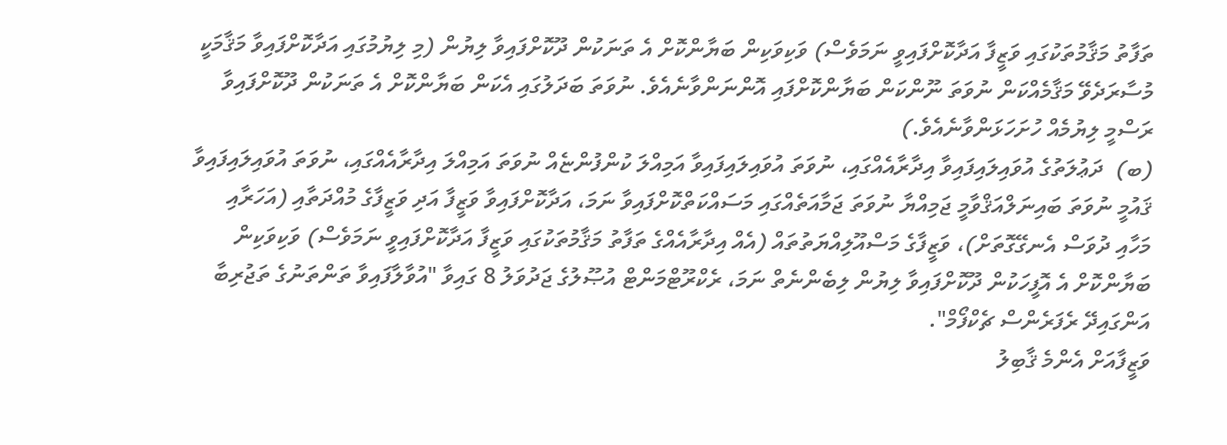ތަފާތު މަޤާމުތަކުގައި ވަޒީފާ އަދާކޮށްފައިވީ ނަމަވެސް) ވަކިވަކިން ބަޔާންކޮށް އެ ތަނަކުން ދޫކޮށްފައިވާ ލިޔުން (މި ލިޔުމުގައި އަދާކޮށްފައިވާ މަޤާމަކީ މުސާރަދެވޭ މަޤާމެއްކަން ނުވަތަ ނޫންކަން ބަޔާންކޮށްފައި އޮންނަންވާނެއެވެ. ނުވަތަ ބަދަލުގައި އެކަން ބަޔާންކޮށް އެ ތަނަކުން ދޫކޮށްފައިވާ ރަސްމީ ލިޔުމެއް ހުށަހަޅަންވާނެއެވެ.)
(ބ)  ދަޢުލަތުގެ އުވައިލައިފައިވާ އިދާރާއެއްގައި، ނުވަތަ އުވައިލައިފައިވާ އަމިއްލަ ކުންފުންޏެއް ނުވަތަ އަމިއްލަ އިދާރާއެއްގައި، ނުވަތަ އުވައިލައިފައިވާ ޤައުމީ ނުވަތަ ބައިނަލްއަޤްވާމީ ޖަމިއްޔާ ނުވަތަ ޖަމާއަތެއްގައި މަސައްކަތްކޮށްފައިވާ ނަމަ، އަދާކޮށްފައިވާ ވަޒީފާ އަދި ވަޒީފާގެ މުއްދަތާއި (އަހަރާއި މަހާއި ދުވަސް އެނގޭގޮތަށް)، ވަޒީފާގެ މަސްއޫލިއްޔަތުތައް (އެއް އިދާރާއެއްގެ ތަފާތު މަޤާމުތަކުގައި ވަޒީފާ އަދާކޮށްފައިވީ ނަމަވެސް) ވަކިވަކިން ބަޔާންކޮށް އެ އޮފީހަކުން ދޫކޮށްފައިވާ ލިޔުން ލިބެންނެތް ނަމަ، ރެކްރޫޓްމަންޓް އުޞޫލުގެ ޖަދުވަލު 8 ގައިވާ "އުވާލާފައިވާ ތަންތަނުގެ ތަޖުރިބާ އަންގައިދޭ ރެފަރެންސް ޗެކްފޯމް".
ވަޒީފާއަށް އެންމެ ޤާބިލު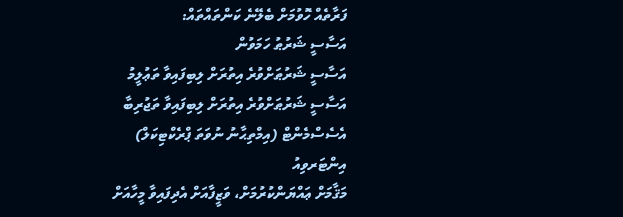ފަރާތެއް ހޮވުމަށް ބެލޭނެ ކަންތައްތައް:
އަސާސީ ޝަރުޠު ހަމަވުން
އަސާސީ ޝަރުޠަށްވުރެ އިތުރަށް ލިބިފައިވާ ތަޢުލީމު
އަސާސީ ޝަރުޠަށްވުރެ އިތުރަށް ލިބިފައިވާ ތަޖުރިބާ
އެސެސްމެންޓް (އިމްތިޙާނު ނުވަތަ ޕްރެކްޓިކަލް)
އިންޓަރވިއު
މަޤާމަށް ޢައްޔަންކުރުމަށް، ވަޒީފާއަށް އެދިފައިވާ މީހާއަށް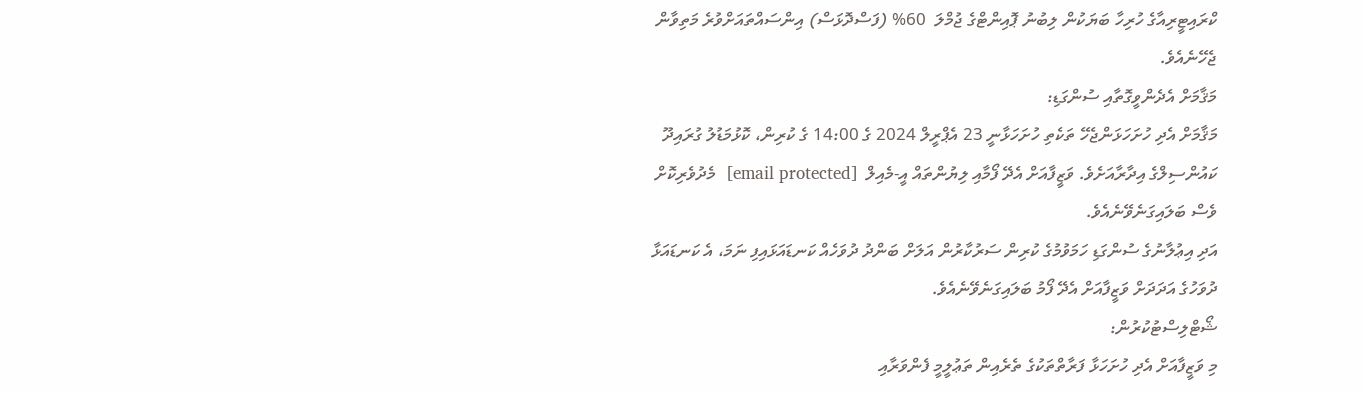ކްރައިޓީރިއާގެ ހުރިހާ ބަޔަކުން ލިބުނު ޕޮއިންޓްގެ ޖުމްލަ  60% (ފަސްދޮޅަސް) އިންސައްތައަށްވުރެ މަތިވާން ޖެހޭނެއެވެ.
މަޤާމަށް އެދެންވީގޮތާއި ސުންގަޑި:
މަޤާމަށް އެދި ހުށަހަޅަންޖެހޭ ތަކެތި ހުށަހަޅާނީ 23 އެޕްރީލް 2024 ގެ 14:00 ގެ ކުރިން، ކޮޅުމަޑުލު ގުރައިދޫ ކައުންސިލްގެ އިދާރާއަށެވެ. ވަޒީފާއަށް އެދޭ ފޯމާއި ލިޔުންތައް އީ-މެއިލް  [email protected]  މެދުވެރިކޮށް ވެސް ބަލައިގަނެވޭނެއެވެ.
އަދި އިޢުލާނުގެ ސުންގަޑި ހަމަވުމުގެ ކުރިން ސަރުކާރުން އަލަށް ބަންދު ދުވަހެއް ކަނޑައަޅައިފި ނަމަ، އެ ކަނޑައަޅާ ދުވަހުގެ އަދަދަށް ވަޒީފާއަށް އެދޭ ފޯމު ބަލައިގަނެވޭނެއެވެ.
ޝޯޓްލިސްޓުކުރުން:
މި ވަޒީފާއަށް އެދި ހުށަހަޅާ ފަރާތްތަކުގެ ތެރެއިން ތަޢުލީމީ ފެންވަރާއި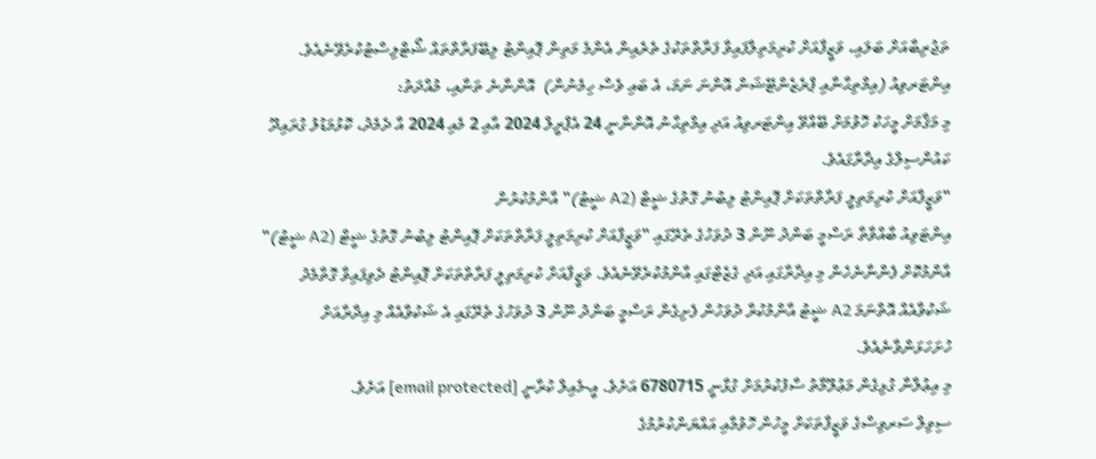ތަޖުރިބާއަށް ބަލައި، ވަޒީފާއަށް ކުރިމަތިލާފައިވާ ފަރާތްތަކުގެ ތެރެއިން އެންމެ މަތިން ޕޮއިންޓު ލިބޭފަރާތްތައް ޝޯޓްލިސްޓުކުރެވޭނެއެވެ.
އިންޓަރވިއު (އިމްތިޙާނާއި ޕްރެޒެންޓޭޝަން އޮންނަ ނަމަ، އެ ބައި ވެސް ހިމެނުން)  އޮންނާނެ ތަނާއި، މުއްދަތު:
މި މަޤާމަށް މީހަކު ހޮވުމަށް ބޭއްވޭ އިންޓަރވިއު އަދި އިމްތިޙާނު އޮންނާނީ 24 އެޕްރީލް 2024 އާއި 2 މެއި 2024 އާ ދެމެދު، ކޮޅުމަޑުލު ގުރައިދޫ ކައުންސިލްގެ އިދާރާގައެވެ.
"ވަޒީފާއަށް ކުރިމަތިލީ ފަރާތްތަކަށް ޕޮއިންޓު ލިބުނު ގޮތުގެ ޝީޓް (A2 ޝީޓު)" އާންމުކުރުން
އިންޓަވިއު ބާއްވާތާ ރަސްމީ ބަންދު ނޫން 3 ދުވަހުގެ ތެރޭގައި "ވަޒީފާއަށް ކުރިމަތިލީ ފަރާތްތަކަށް ޕޮއިންޓު ލިބުނު ގޮތުގެ ޝީޓް (A2 ޝީޓު)" އާންމުކޮށް ފެންނާނެހެން މި އިދާރާގައި އަދި ގެޒެޓްގައި އާންމުކުރެވޭނެއެވެ. ވަޒީފާއަށް ކުރިމަތިލީ ފަރާތްތަކަށް ޕޮއިންޓު ދެވިފައިވާ ގޮތާމެދު ޝަކުވާއެއް އޮތްނަމަ A2 ޝީޓު އާންމުކުރާ ދުވަހުން ފެށިގެން ރަސްމީ ބަންދު ނޫން 3 ދުވަހުގެ ތެރޭގައި އެ ޝަކުވާއެއް މި އިދާރާއަށް ހުށަހަޅަންވާނެއެވެ.
މި އިޢުލާނާ ގުޅިގެން މަޢުލޫމާތު ސާފުކުރުމަށް ގުޅާނީ 6780715 އަށެވެ. އީ-މެއިލް ކުރާނީ [email protected] އަށެވެ.
ސިވިލް ސަރވިސްގެ ވަޒީފާތަކަށް މީހުން ހޮވުމާއި އައްޔަންކުރުމުގެ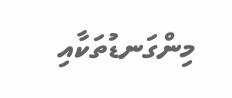މިންގަނޑުތަކާއި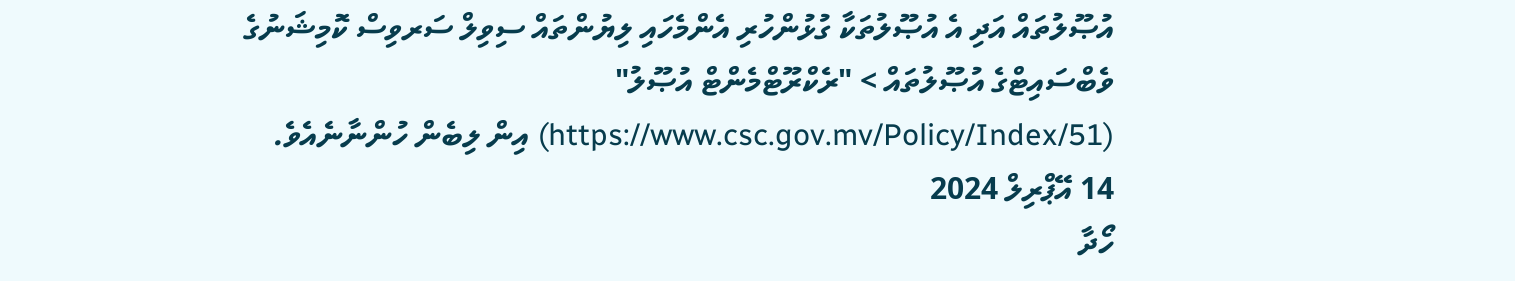އުޞޫލުތައް އަދި އެ އުޞޫލުތަކާ ގުޅުންހުރި އެންމެހައި ލިޔުންތައް ސިވިލް ސަރވިސް ކޮމިޝަނުގެ ވެބްސައިޓްގެ އުޞޫލުތައް > "ރެކްރޫޓްމެންޓް އުޞޫލު" (https://www.csc.gov.mv/Policy/Index/51) އިން ލިބެން ހުންނާނެއެވެ.
14 އޭޕްރިލް 2024
ހޯދާ